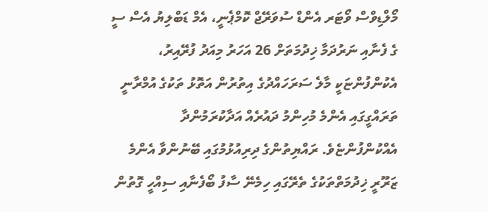މޯލްޑިވްސް ވޯޓަރ އެންޑް ސުވަރޭޖް ކޮމްޕެނީ، އެމް ޑަބްލިޔު އެސް ސީ ގެ ފެނާއި ނަރުދަމާ ޚިދުމަތަށް 26 އަހަރު މިއަދު ފުރޭއިރު، އެކުންފުންޏަކީ މާލެ ސަރަހައްދުގެ އިތުރުން އަތޮޅު ތަކުގެ އުމްރާނީ ތަރައްގީގައި އެންމެ މުހިންމު ދައުރެއް އަދާކުރަމުންދާ އެއްކުންފުންޏެވެ. ރައްޔިތުންގެ ދިރިއުޅުމުގައި ބޭނުންވާ އެންމެ ޒަރޫރީ ޚިދުމަތްތަކުގެ ތެރޭގައި ހިމެނޭ ސާފު ބޯފެނާއި ސިއްހީ ގޮތުން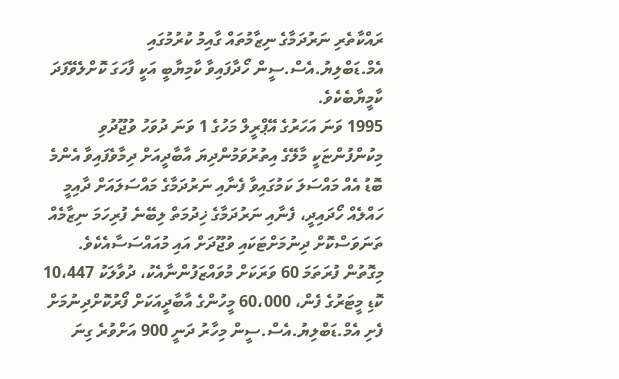ރައްކާތެރި ނަރުދަމާގެ ނިޒާމުތައް ގާއިމު ކުރުމުގައި އެމް.ޑަބްލިޔު.އެސް.ސީން ހޯދާފައިވާ ކާމިޔާބީ އަކީ ފާހަގަ ކޮށްލެވޭފަދަ ކާމީޔާބެކެވެ.
1995 ވަނަ އަހަރުގެ އޭޕްރީލް މަހުގެ 1 ވަނަ ދުވަހު ވުޖޫދުވި މިކުންފުންޏަކީ މާލޭގެ އިތުރުވަމުންދިޔަ އާބާދީއަށް ދިމާވެފައިވާ އެންމެ ބޮޑު އެއް މައްސަލަ ކަމުގައިވާ ފެނާއި ނަރުދަމާގެ މައްސަލައަށް ދާއިމީ ހައްލެއް ހޯދައިދީ، ފެނާއި ނަރުދަމާގެ ޚިދުމަތް ލިބޭނެ ފުރިހަމަ ނިޒާމެއް ތަނަވަސްކޮށް ދިނުމަށްޓަކައި ވުޖޫދަށް އައި މުއައްސަސާއެކެވެ. މިގޮތުން ފުރަތަމަ 60 ވަރަކަށް މުވައްޒަފުންނާއެކު، ދުވާލަކު 10،447 ކޮޑި މީޓަރުގެ ފެން، 60،000 މީހުންގެ އާބާދީއަކަށް ފޯރުކޮށްދިނުމަށް ފެށި އެމް.ޑަބްލިޔު.އެސް.ސީން މިހާރު ދަނީ 900 އަށްވުރެ ގިނަ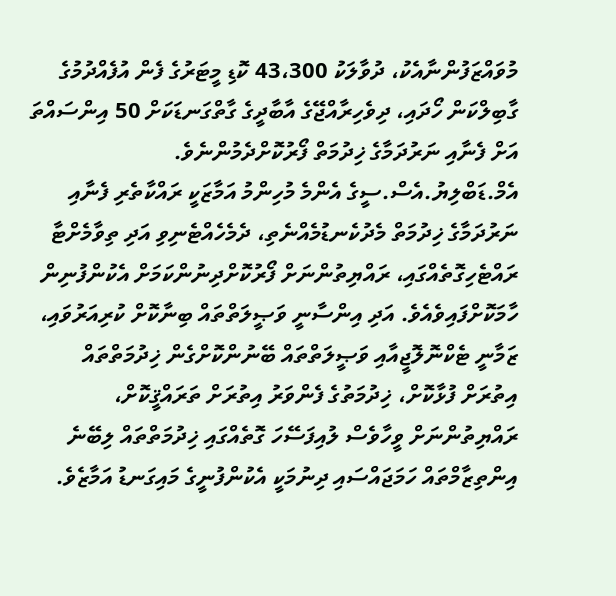މުވައްޒަފުންނާއެކު، ދުވާލަކު 43،300 ކޮޑި މީޓަރުގެ ފެން އުފެއްދުމުގެ ގާބިލްކަން ހޯދައި، ދިވެހިރާއްޖޭގެ އާބާދީގެ ގާތްގަނޑަކަށް 50 އިންސައްތަ އަށް ފެނާއި ނަރުދަމާގެ ޚިދުމަތް ފޯރުކޮށްދެމުންނެވެ.
އެމް.ޑަބްލިޔު.އެސް.ސީގެ އެންމެ މުހިންމު އަމާޒަކީ ރައްކާތެރި ފެނާއި ނަރުދަމާގެ ޚިދުމަތް މެދުކެނޑުމެއްނެތި، ދެމެހެއްޓެނިވި އަދި ތިވާމެށްޓާ ރައްޓެހިގޮތެއްގައި، ރައްޔިތުންނަށް ފޯރުކޮށްދިނުންކަމަށް އެކުންފުނިން ހާމަކޮށްފައިވެއެވެ. އަދި އިންސާނީ ވަޞީލަތްތައް ބިނާކޮށް ކުރިއަރުވައި، ޒަމާނީ ޓެކްނޮލޮޖީއާއި ވަޞީލަތްތައް ބޭނުންކޮށްގެން ޚިދުމަތްތައް އިތުރަށް ފުޅާކޮށް، ޚިދުމަތުގެ ފެންވަރު އިތުރަށް ތަރައްޤީކޮށް، ރައްޔިތުންނަށް ވީހާވެސް ލުއިފަސޭހަ ގޮތެއްގައި ޚިދުމަތްތައް ލިބޭނެ އިންތިޒާމްތައް ހަމަޖައްސައި ދިނުމަކީ އެކުންފުނީގެ މައިގަނޑު އަމާޒެވެ.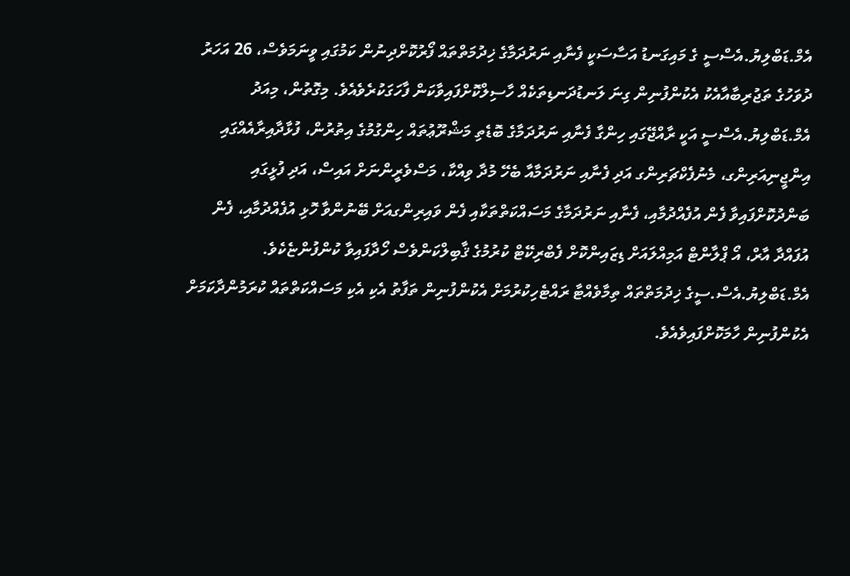އެމް.ޑަބްލިޔު.އެސްސީ ގެ މައިގަނޑު އަސާސަކީ ފެނާއި ނަރުދަމާގެ ޚިދުމަތްތައް ފޯރުކޮށްދިނުން ކަމުގައި ވީނަމަވެސް، 26 އަހަރު ދުވަހުގެ ތަޖުރިބާއާއެކު އެކުންފުނިން ގިނަ ލަނޑުދަނޑިތަކެއް ހާސިލްކޮށްފައިވާކަން ފާހަގަކުރެވެއެވެ. މިގޮތުން، މިއަދު އެމް.ޑަބްލިޔު.އެސްސީ އަކީ ރާއްޖޭގައި ހިންގާ ފެނާއި ނަރުދަމާގެ ބޮޑެތި މަޝްރޫޢުތައް ހިންގުމުގެ އިތުރުން، ފުޅާދާއިރާއެއްގައި އިންޖީނިއަރިންގ، މެނުފެކްޗަރިންގ އަދި ފެނާއި ނަރުދަމާއާ ބެހޭ މުދާ ވިއްކާ، މަސްވެރީންނަށް އައިސް، އަދި ފުޅީގައި ބަންދުކޮށްފައިވާ ފެން އުފެއްދުމާއި، ފެނާއި ނަރުދަމާގެ މަސައްކަތްތަކާއި ފެން ވައިރިންގއަށް ބޭނުންވާ ހޮޅި އުފެއްދުމާއި، ފެން އުފައްދާ އާރް، އޯ ޕްލާންޓް އަމިއްލައަށް ޑިޒައިންކޮށް ފެބްރިކޭޓް ކުރުމުގެ ޤާބިލްކަންވެސް ހޯދާފައިވާ ކުންފުންޏެކެވެ.
އެމް.ޑަބްލިޔު.އެސް.ސީގެ ޚިދުމަތްތައް ތިމާވެއްޓާ ރައްޓެހިކުރުމަށް އެކުންފުނިން ތަފާތު އެކި އެކި މަސައްކަތްތައް ކުރަމުންދާކަމަށް އެކުންފުނިން ހާމަކޮށްފައިވެއެވެ.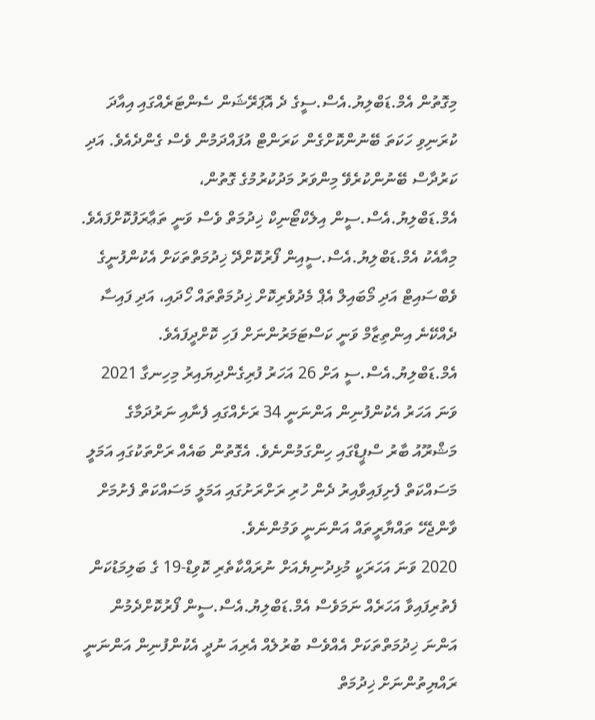މިގޮތުން އެމް.ޑަބްލިޔު.އެސް.ސީގެ ދެ އޮޕަރޭޝަން ސެންޓަރެއްގައި އިއާދަ ކުރަނިވި ހަކަތަ ބޭނުންކޮށްގެން ކަރަންޓް އުފައްދަމުން ވެސް ގެންދެއެވެ. އަދި ކަރުދާސް ބޭނުންކުރެވޭ މިންވަރު މަދުކުރުމުގެ ގޮތުން، އެމް.ޑަބްލިޔު.އެސް.ސީން އިލެކްޓޯނިކް ޚިދުމަތް ވެސް ވަނީ ތަޢާރަފުކޮށްފައެވެ. މިއާއެކު އެމް.ޑަބްލިޔު.އެސް.ސީއިން ފޯރުކޮށްދޭ ޚިދުމަތްތަކަށް އެކުންފުނީގެ ވެބްސައިޓް އަދި މޯބައިލް އެޕް މެދުވެރިކޮށް ޚިދުމަތްތައް ހޯދައި، އަދި ފައިސާ ދެއްކޭނެ އިންތިޒާމް ވަނީ ކަސްޓަމަރުންނަށް ފަހި ކޮށްދީފައެވެ.
އެމް.ޑަބްލިޔު.އެސް.ސީ އަށް 26 އަހަރު ފުރިގެންދިޔައިރު މިހިނގާ 2021 ވަނަ އަހަރު އެކުންފުނިން އަންނަނީ 34 ރަށެއްގައި ފެނާއި ނަރުދަމާގެ މަޝްރޫއު ބާރު ސްޕީޑްގައި ހިންގަމުންނެވެ. އެގޮތުން ބައެއް ރަށްތަކުގައި އަމަލީ މަސައްކަތް ފެށިފައިވާއިރު ދެން ހުރި ރަށްރަށުގައި އަމަލީ މަސައްކަތް ފެށުމަށް ވާންޖެހޭ ތައްޔާރީތައް އަންނަނީ ވަމުންނެވެ.
2020 ވަނަ އަހަރަކީ މުޅިދުނިޔެއަށް ނުރައްކާތެރި ކޮވިޑް-19 ގެ ބަލިމަޑުކަން ފެތުރިފައިވާ އަހަރެއް ނަމަވެސް އެމް.ޑަބްލިޔު.އެސް.ސީން ފޯރުކޮށްދެމުން އަންނަ ޚިދުމަތްތަކަށް އެއްވެސް ބުރުލެއް އެރިއަ ނުދީ އެކުންފުނިން އަންނަނީ ރައްޔިތުންނަށް ޚިދުމަތް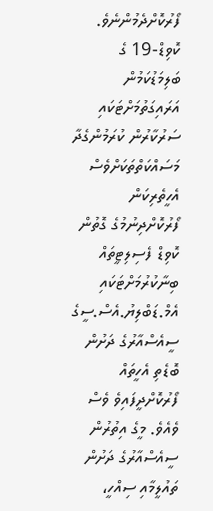ފޯރުކޮށްދެމުންނެވެ. ކޮވިޑް-19 ގެ ބަލިމަޑުކަމުން އަރައިގަތުމަށްޓަކައި ސަރުކާރުން ކުރަމުންގެދާ މަސައްކަތްތަކަށްވެސް އެހީތެރިކަން ފޯރުކޮށްދިނުމުގެ ގޮތުން ކޮވިޑް ފެސިލިޓީތައް ބިނާކުރުމަށްޓަކައި އެމް.ޑަބްލިޔު.އެސް.ސީގެ ސީއެސްއާރުގެ ދަށުން ބޮޑެތި އެހީތައް ފޯރުކޮށްދީފައިވެ ވެސް ވެއެވެ. މީގެ އިތުރުން ސީއެސްއާރުގެ ދަށުން ތައުލީމާއި ސިއްހީ،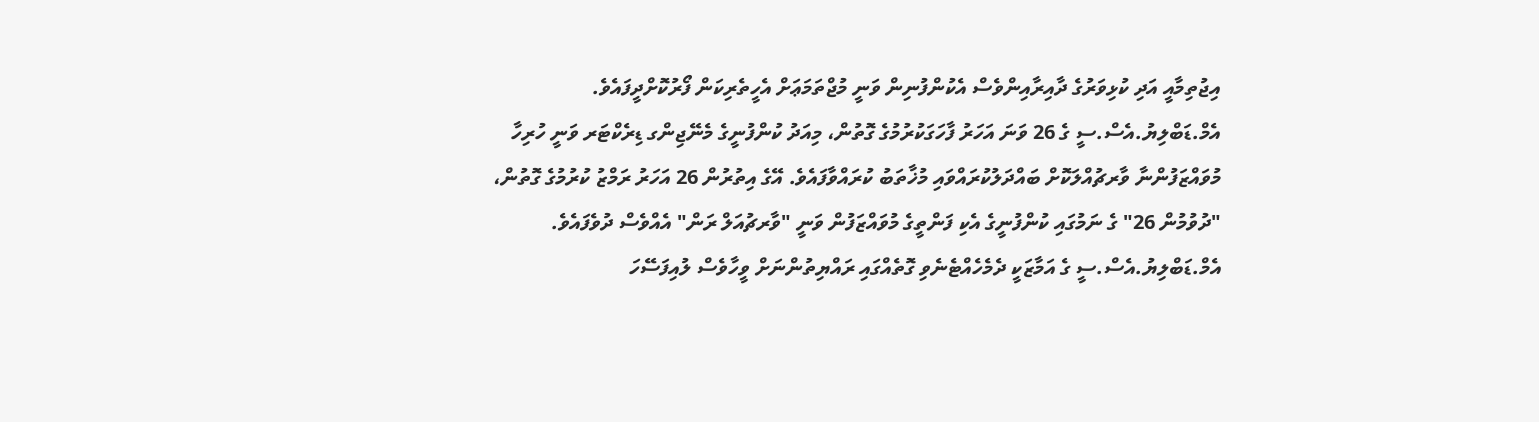އިޖުތިމާއީ އަދި ކުޅިވަރުގެ ދާއިރާއިންވެސް އެކުންފުނިން ވަނީ މުޖްތަމަޢަށް އެހީތެރިކަން ފޯރުކޮށްދީފައެވެ.
އެމް.ޑަބްލިޔު.އެސް.ސީ ގެ 26 ވަނަ އަހަރު ފާހަގަކުރުމުގެ ގޮތުން، މިއަދު ކުންފުނީގެ މެނޭޖިންގ ޑިރެކްޓަރ ވަނީ ހުރިހާ މުވައްޒަފުންނާ ވާރޗުއްލަކޮށް ބައްދަލުކުރައްވައި މުޚާތަބު ކުރައްވާފައެވެ. އޭގެ އިތުރުން 26 އަހަރު ރަމްޒު ކުރުމުގެ ގޮތުން، "ދުވުމުން 26" ގެ ނަމުގައި ކުންފުނީގެ އެކި ފަންތީގެ މުވައްޒަފުން ވަނީ "ވާރޗުއަލް ރަން" އެއްވެސް ދުވެފައެވެ.
އެމް.ޑަބްލިޔު.އެސް.ސީ ގެ އަމާޒަކީ ދެމެހެއްޓެނެވި ގޮތެއްގައި ރައްޔިތުންނަށް ވީހާވެސް ލުއިފަސޭހަ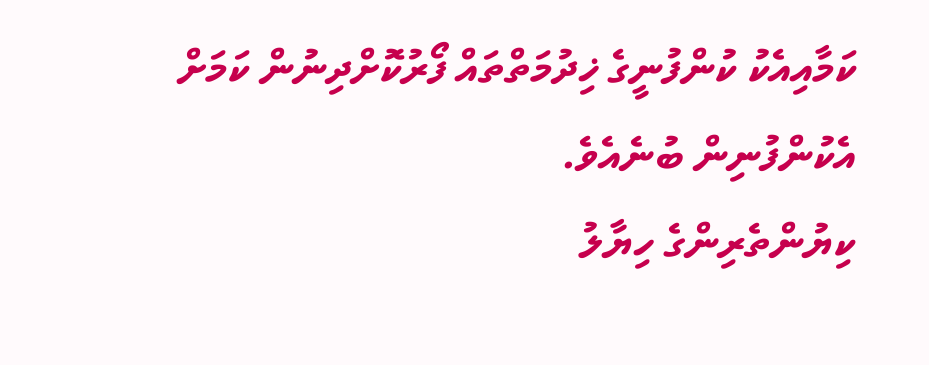ކަމާއިއެކު ކުންފުނީގެ ޚިދުމަތްތައް ފޯރުކޮށްދިނުން ކަމަށް އެކުންފުނިން ބުނެއެވެ.
ކިޔުންތެރިންގެ ހިޔާލު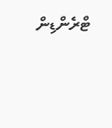ޓްރެންޑިން